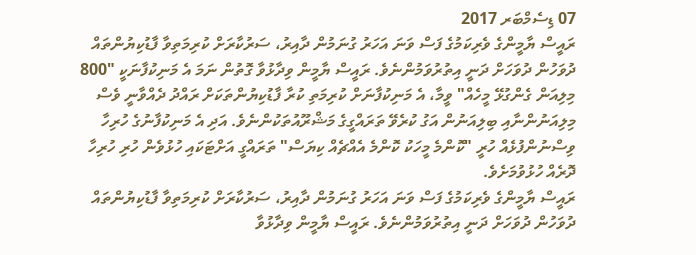07 ޑިސެމްބަރ 2017
ރައީސް ޔާމީންގެ ވެރިކަމުގެ ފަސް ވަނަ އަހަރު ގުނަމުން ދާއިރު، ސަރުކާރަށް ކުރިމަތިވާ ފާޑުކިޔުންތައް ދުވަހުން ދުވަހަށް ދަނީ އިތުރުވަމުންނެވެ. ރައީސް ޔާމީން ވިދާޅުވާ ގޮތުން ނަމަ އެ މަނިކުފާނަކީ "800 މިލިއަން ގެންގުޅޭ މީހެއް" ވީމާ، އެ މަނިކުފާނަށް ކުރިމަތި ކުރާ ފާޑުކިޔުންތަކަށް ރައްދު ދެއްވާނީ ވެސް މިލިއަނުންނާއި ބިލިއަނުން އަގު ކުރެވޭ ތަރައްގީގެ މަޝްރޫއުތަކުންނެވެ. އަދި އެ މަނިކުފާނުގެ ހުރިހާ ވިސްނުންފުޅެއް ހުރީ "ކޮންމެ މީހަކު ކޮންމެ އެއްޗެއް ކިޔަސް" ތަރައްގީ އަށްޓަކައި ހުޅުވެން ހުރި ހުރިހާ ދޮރެއް ހުޅުވުމަށެވެ.
ރައީސް ޔާމީންގެ ވެރިކަމުގެ ފަސް ވަނަ އަހަރު ގުނަމުން ދާއިރު، ސަރުކާރަށް ކުރިމަތިވާ ފާޑުކިޔުންތައް ދުވަހުން ދުވަހަށް ދަނީ އިތުރުވަމުންނެވެ. ރައީސް ޔާމީން ވިދާޅުވާ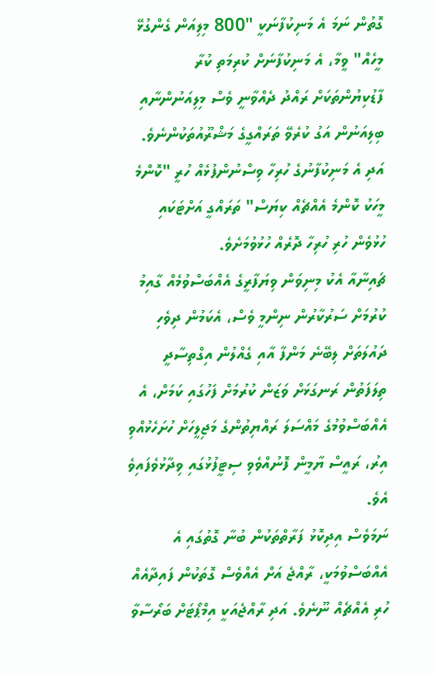ގޮތުން ނަމަ އެ މަނިކުފާނަކީ "800 މިލިއަން ގެންގުޅޭ މީހެއް" ވީމާ، އެ މަނިކުފާނަށް ކުރިމަތި ކުރާ ފާޑުކިޔުންތަކަށް ރައްދު ދެއްވާނީ ވެސް މިލިއަނުންނާއި ބިލިއަނުން އަގު ކުރެވޭ ތަރައްގީގެ މަޝްރޫއުތަކުންނެވެ. އަދި އެ މަނިކުފާނުގެ ހުރިހާ ވިސްނުންފުޅެއް ހުރީ "ކޮންމެ މީހަކު ކޮންމެ އެއްޗެއް ކިޔަސް" ތަރައްގީ އަށްޓަކައި ހުޅުވެން ހުރި ހުރިހާ ދޮރެއް ހުޅުވުމަށެވެ.
ޗައިނާއާ އެކު މިނިވަން ވިޔަފާރީގެ އެއްބަސްވުމެއް ގާއިމު ކުރުމަށް ސަރުކާރުން ނިންމީ ވެސް، އެކަމުން ދިވެހި ދައުލަތަށް ލިބޭނެ މަންފާ އާއި ގެއްލުން އިގްތިސާދީ ތިލަފަތުން ރަނގަޅަށް ވަޒަން ކުރުމަށް ފަހުގައި ކަމަށް، އެ އެއްބަސްވުމުގެ މައްސަލަ ރައްޔިތުންގެ މަޖިލީހަށް ހުށަހެޅުއްވި އިރު، ރައީސް ޔާމީން ފޮނުއްވެވި ސިޓީފުޅުގައި ވިދާޅުވެފައިވެ އެވެ.
ނަމަވެސް އިދިކޮޅު ފަރާތްތަކުން ބުނާ ގޮތުގައި އެ އެއްބަސްވުމަކީ، ރާއްޖެ އަށް އެއްވެސް ގޮތަކުން ފައިދާއެއް ހުރި އެއްޗެއް ނޫނެވެ. އަދި ރާއްޖެއަކީ އިމްޕޯޓަށް ބަރޯސާވާ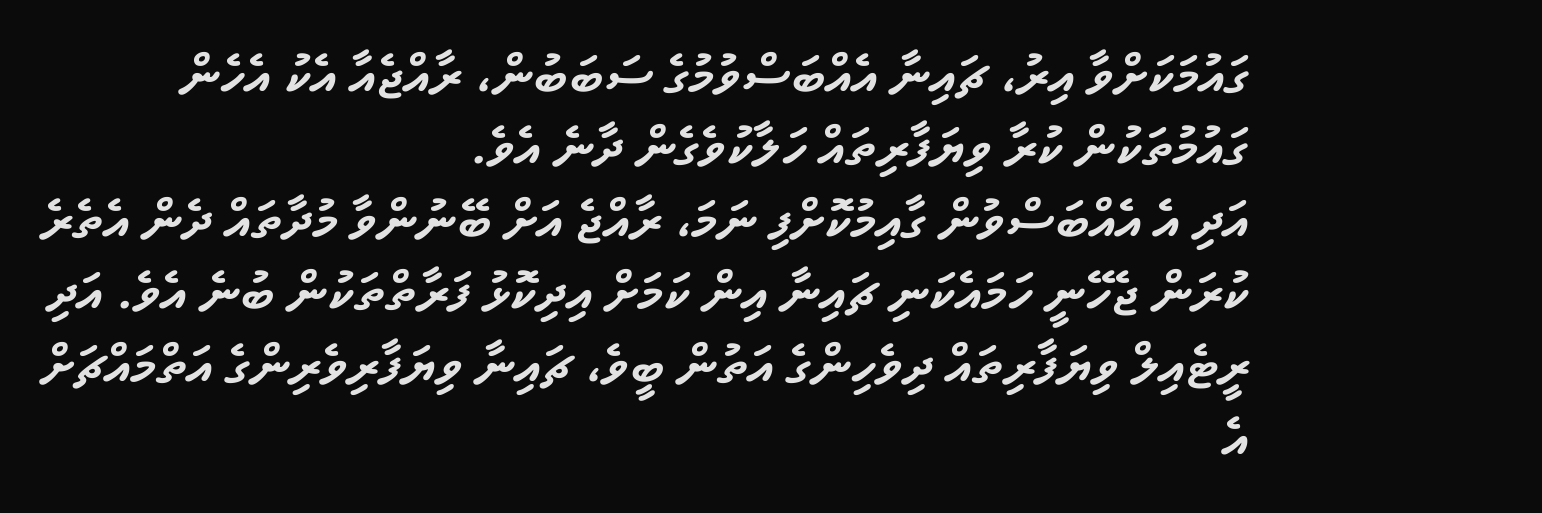ގައުމަކަށްވާ އިރު، ޗައިނާ އެއްބަސްވުމުގެ ސަބަބުން، ރާއްޖެއާ އެކު އެހެން ގައުމުތަކުން ކުރާ ވިޔަފާރިތައް ހަލާކުވެގެން ދާނެ އެވެ.
އަދި އެ އެއްބަސްވުން ގާއިމުކޮށްފި ނަމަ، ރާއްޖެ އަށް ބޭނުންވާ މުދާތައް ދެން އެތެރެ ކުރަން ޖެހޭނީ ހަމައެކަނި ޗައިނާ އިން ކަމަށް އިދިކޮޅު ފަރާތްތަކުން ބުނެ އެވެ. އަދި ރީޓެއިލް ވިޔަފާރިތައް ދިވެހިންގެ އަތުން ބީވެ، ޗައިނާ ވިޔަފާރިވެރިންގެ އަތްމައްޗަށް އެ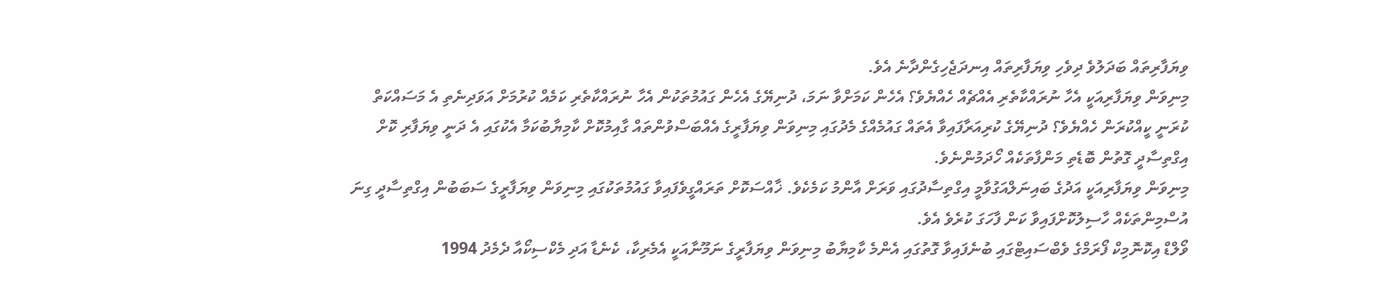ވިޔަފާރިތައް ބަދަލުވެ ދިވެހި ވިޔަފާރިތައް އިނދަޖެހިގެންދާނެ އެވެ.
މިނިވަން ވިޔަފާރިއަކީ އެހާ ނުރައްކާތެރި އެއްޗެއް ހެއްޔެވެ؟ އެހެން ކަމަށްވާ ނަމަ، ދުނިޔޭގެ އެހެން ގައުމުތަކުން އެހާ ނުރައްކާތެރި ކަމެއް ކުރުމަށް އަވަދިނެތި އެ މަސައްކަތް ކުރަނީ ކީއްކުރަން ހެއްޔެވެ؟ ދުނިޔޭގެ ކުރިއަރާފައިވާ އެތައް ގައުމެއްގެ މެދުގައި މިނިވަން ވިޔަފާރީގެ އެއްބަސްވުންތައް ގާއިމުކޮށް ކާމިޔާބުކަމާ އެކުގައި އެ ދަނީ ވިޔަފާރި ކޮށް އިގްތިސާދީ ގޮތުން ބޮޑެތި މަންފާތަކެއް ހޯދަމުންނެވެ.
މިނިވަން ވިޔަފާރިއަކީ އަދުގެ ބައިނަލްއަގުވާމީ އިގްތިސާދުގައި ވަރަށް އާންމު ކަމެކެވެ. ޚާއްސަކޮށް ތަރައްގީވެފައިވާ ގައުމުތަކުގައި މިނިވަން ވިޔަފާރީގެ ސަބަބުން އިގްތިސާދީ ގިނަ އުސްމިންތަކެއް ހާސިލުކޮށްފައިވާ ކަން ފާހަގަ ކުރެވެ އެވެ.
ވޯލްޑް އިކޮނޮމިކް ފޯރަމްގެ ވެބްސައިޓްގައި ބުނެފައިވާ ގޮތުގައި އެންމެ ކާމިޔާބު މިނިވަން ވިޔަފާރީގެ ނަމޫނާއަކީ އެމެރިކާ، ކެނެޑާ އަދި މެކްސިކޯއާ ދެމެދު 1994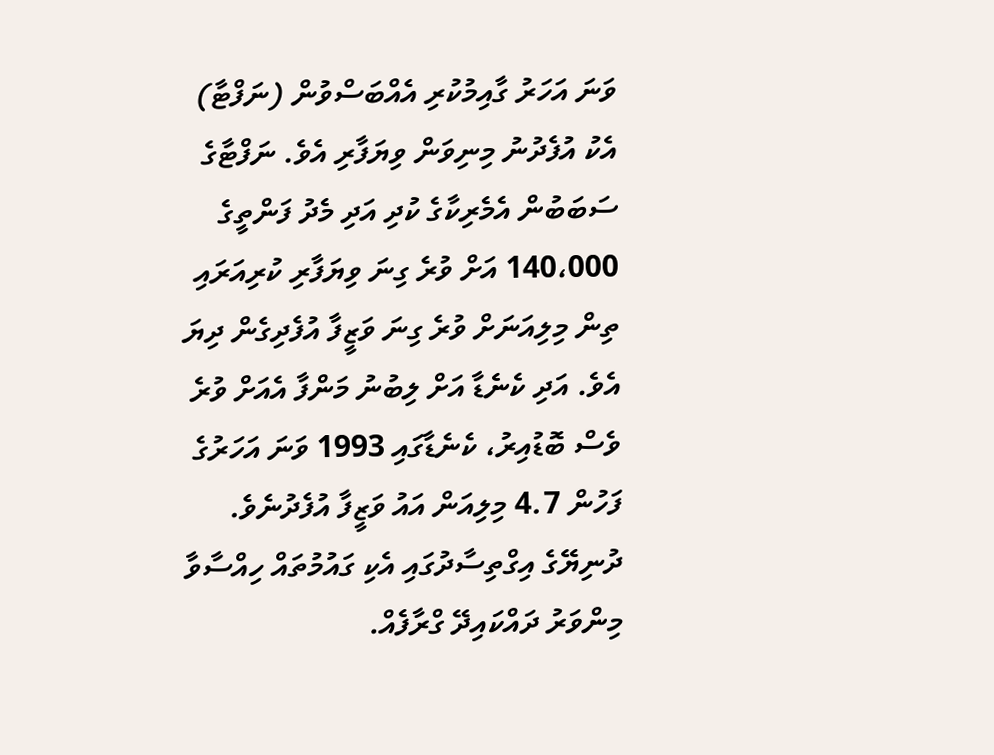ވަނަ އަހަރު ގާއިމުކުރި އެއްބަސްވުން (ނަފްޓާ) އެކު އުފެދުނު މިނިވަން ވިޔަފާރި އެވެ. ނަފްޓާގެ ސަބަބުން އެމެރިކާގެ ކުދި އަދި މެދު ފަންތީގެ 140،000 އަށް ވުރެ ގިނަ ވިޔަފާރި ކުރިއަރައި ތިން މިލިއަނަށް ވުރެ ގިނަ ވަޒީފާ އުފެދިގެން ދިޔަ އެވެ. އަދި ކެނެޑާ އަށް ލިބުނު މަންފާ އެއަށް ވުރެ ވެސް ބޮޑުއިރު، ކެނެޑާގައި 1993 ވަނަ އަހަރުގެ ފަހުން 4.7 މިލިއަން އައު ވަޒީފާ އުފެދުނެވެ.
ދުނިޔޭގެ އިގްތިސާދުގައި އެކި ގައުމުތައް ހިއްސާވާ މިންވަރު ދައްކައިދޭ ގްރާފެއް.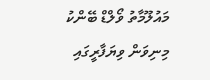މައުލޫމާތު ވޯލްޑް ބޭންކު
މިނިވަން ވިޔަފާރީގައި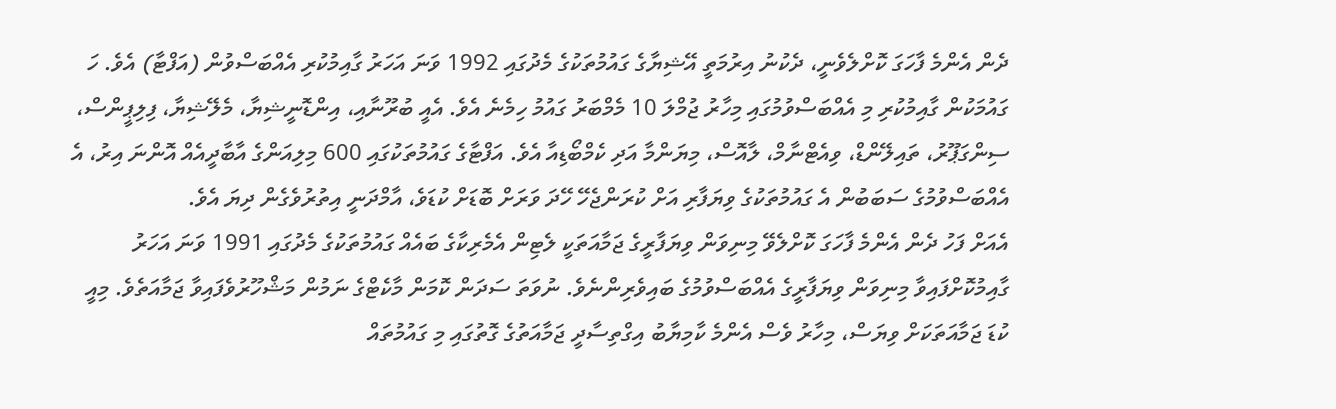ދެން އެންމެ ފާހަގަ ކޮށްލެވެނީ، ދެކުނު އިރުމަތީ އޭޝިޔާގެ ގައުމުތަކުގެ މެދުގައި 1992 ވަނަ އަހަރު ގާއިމުކުރި އެއްބަސްވުން (އަފްޓާ) އެވެ. ހަ ގައުމަކުން ގާއިމުކުރި މި އެއްބަސްވުމުގައި މިހާރު ޖުމްލަ 10 މެމްބަރު ގައުމު ހިމެނެ އެވެ. އެއީ ބުރޫނާއި، އިންޑޮނީޝިޔާ، މެލޭޝިޔާ، ފިލިޕީންސް، ސިންގަޕޫރު، ތައިލޭންޑް، ވިއެޓްނާމް، ލާއޮސް، މިޔަންމާ އަދި ކެމްބޯޑިއާ އެވެ. އަފްޓާގެ ގައުމުތަކުގައި 600 މިލިއަންގެ އާބާދީއެއް އޮންނަ އިރު، އެ އެއްބަސްވުމުގެ ސަބަބުން އެ ގައުމުތަކުގެ ވިޔަފާރި އަށް ކުރަންޖެހޭ ހޭދަ ވަރަށް ބޮޑަށް ކުޑަވެ، އާމްދަނީ އިތުރުވެގެން ދިޔަ އެވެ.
އެއަށް ފަހު ދެން އެންމެ ފާހަގަ ކޮށްލެވޭ މިނިވަން ވިޔަފާރީގެ ޖަމާއަތަކީ ލެޓިން އެމެރިކާގެ ބައެއް ގައުމުތަކުގެ މެދުގައި 1991 ވަނަ އަހަރު ގާއިމުކޮށްފައިވާ މިނިވަން ވިޔަފާރީގެ އެއްބަސްވުމުގެ ބައިވެރިންނެވެ. ނުވަތަ ސަދަން ކޮމަން މާކެޓްގެ ނަމުން މަޝްހޫރުވެފައިވާ ޖަމާއަތެވެ. މިއީ ކުޑަ ޖަމާއަތަކަށް ވިޔަސް، މިހާރު ވެސް އެންމެ ކާމިޔާބު އިގްތިސާދީ ޖަމާއަތުގެ ގޮތުގައި މި ގައުމުތައް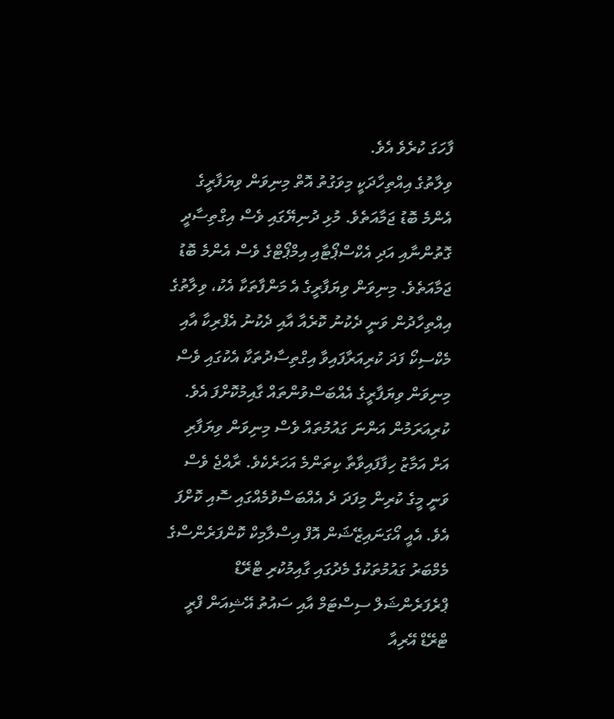ފާހަގަ ކުރެވެ އެވެ.
ވިލާތުގެ އިއްތިހާދަކީ މިވަގުތު އޮތް މިނިވަން ވިޔަފާރީގެ އެންމެ ބޮޑު ޖަމާއަތެވެ. މުޅި ދުނިޔޭގައި ވެސް އިގްތިސާދީ ގޮތުންނާއި އަދި އެކްސްޕޯޓާއި އިމްޕޯޓްގެ ވެސް އެންމެ ބޮޑު ޖަމާއަތެވެ. މިނިވަން ވިޔަފާރީގެ އެ މަންފާތަކާ އެކު، ވިލާތުގެ އިއްތިހާދުން ވަނީ ދެކުނު ކޮރެއާ އާއި ދެކުނު އެފްރިކާ އާއި މެކްސިކޯ ފަދަ ކުރިއަރާފައިވާ އިގްތިސާދުތަކާ އެކުގައި ވެސް މިނިވަން ވިޔަފާރީގެ އެއްބަސްވުންތައް ގާއިމުކޮށްފަ އެވެ.
ކުރިއަރަމުން އަންނަ ގައުމުތައް ވެސް މިނިވަން ވިޔަފާރި އަށް އަމާޒު ހިފާފައިވާތާ ކިތަންމެ އަހަރެކެވެ. ރާއްޖެ ވެސް ވަނީ މީގެ ކުރިން މިފަދަ ދެ އެއްބަސްވުމެއްގައި ސޮއި ކޮށްފަ އެވެ. އެއީ އޯގަނައިޒޭޝަން އޮފް އިސްލާމިކް ކޮންފަރެންސްގެ މެމްބަރު ގައުމުތަކުގެ މެދުގައި ގާއިމުކުރި ޓްރޭޑް ޕްރެފަރެންޝަލް ސިސްޓަމް އާއި ސައުތު އޭޝިއަން ފްރީ ޓްރޭޑް އޭރިއާ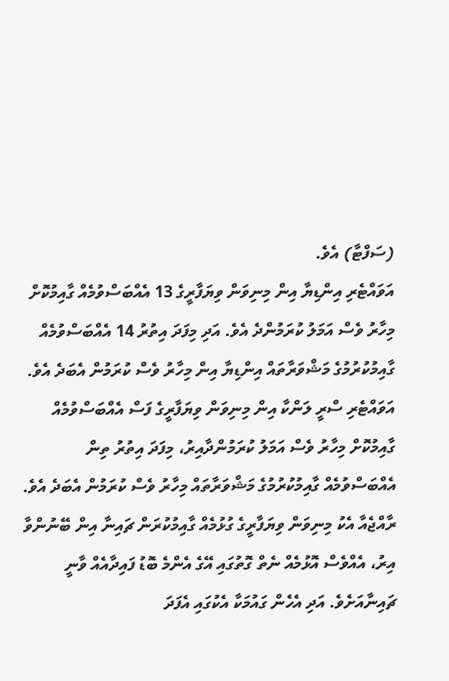(ސަފްޓާ) އެވެ.
އަވައްޓެރި އިންޑިޔާ އިން މިނިވަން ވިޔަފާރީގެ 13 އެއްބަސްވުމެއް ގާއިމުކޮށް މިހާރު ވެސް އަމަލު ކުރަމުންދެ އެވެ. އަދި މިފަދަ އިތުރު 14 އެއްބަސްވުމެއް ގާއިމުކުރުމުގެ މަޝްވަރާތައް އިންޑިޔާ އިން މިހާރު ވެސް ކުރަމުން އެބަދެ އެވެ. އަވައްޓެރި ސްރީ ލަންކާ އިން މިނިވަން ވިޔަފާރީގެ ފަސް އެއްބަސްވުމެއް ގާއިމުކޮށް މިހާރު ވެސް އަމަލު ކުރަމުންދާއިރު، މިފަދަ އިތުރު ތިން އެއްބަސްވުމެއް ގާއިމުކުރުމުގެ މަޝްވަރާތައް މިހާރު ވެސް ކުރަމުން އެބަދެ އެވެ.
ރާއްޖެއާ އެކު މިނިވަން ވިޔަފާރީގެ ގުޅުމެއް ގާއިމުކުރަން ޗައިނާ އިން ބޭނުންވާ އިރު، އެއްވެސް އޮޅުމެއް ނެތް ގޮތުގައި އޭގެ އެންމެ ބޮޑު ފައިދާއެއް ވާނީ ޗައިނާއަށެވެ. އަދި އެހެން ގައުމަކާ އެކުގައި އެފަދަ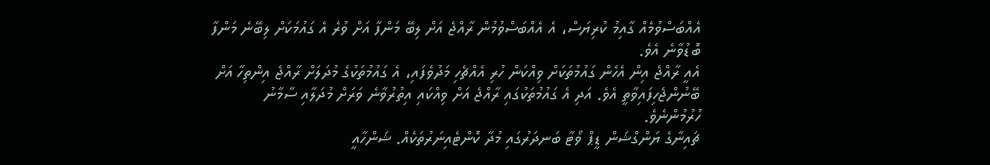އެއްބަސްވުމެއް ގާއިމު ކުރިޔަސް، އެ އެއްބަސްވުމުން ރާއްޖެ އަށް ލިބޭ މަންފާ އަށް ވުރެ އެ ގައުމަކަށް ލިބޭނެ މަންފާ ބޮޑުވާނެ އެވެ.
އެއީ ރާއްޖެ އިން އެހެން ގައުމުތަކަށް ވިއްކަން ހުރި އެއްޗެހި މަދުވެފައި، އެ ގައުމުތަކުގެ މުދަލަށް ރާއްޖެ އިންތިހާ އަށް ބޭނުންޖެހިފައިވާތީ އެވެ. އަދި އެ ގައުމުތަކުގައި ރާއްޖެ އަށް ވިއްކައި އިތުރުވާނެ ވަރަށް މުދަލާއި ސާމާނު ހުރުމުންނެވެ.
ޗައިނާގެ ޔަންގްޝަން ޑީޕް ވޯޓާ ބަނދަރުގައި މުދާ ކޮންޓެއިނަރުތަކެއް. ޝަންހާއީ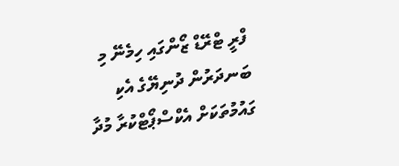ފްރީ ޓްރޭޑް ޒޯންގައި ހިމެނޭ މި ބަނދަރުން ދުނިޔޭގެ އެކި ގައުމުތަކަށް އެކްސްޕޯޓްކުރާ މުދާ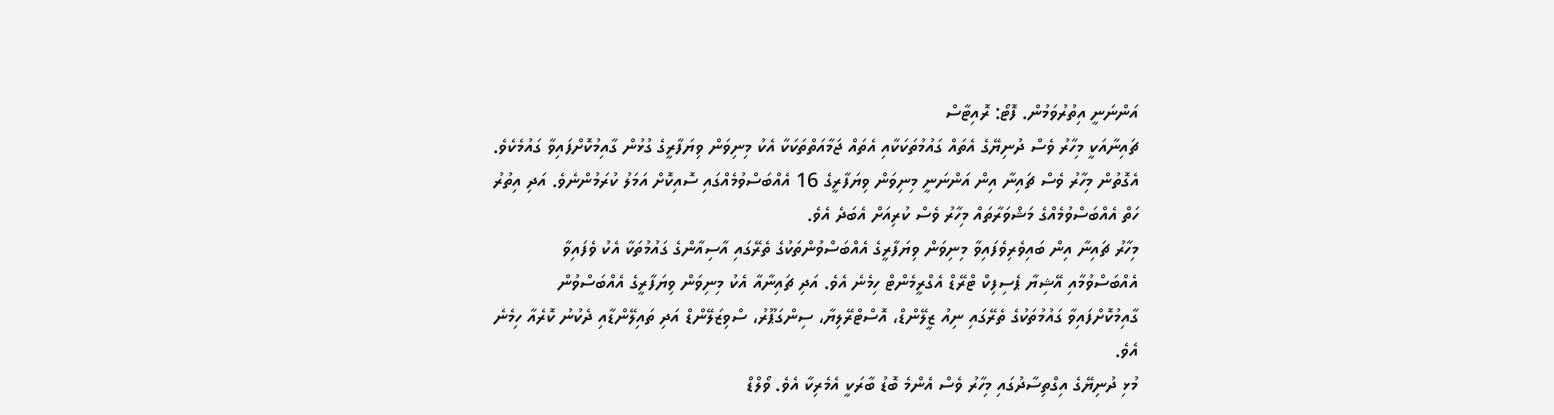އަންނަނީ އިތުރުވަމުން. ފޮޓޯ: ރޮއިޓާސް
ޗައިނާއަކީ މިހާރު ވެސް ދުނިޔޭގެ އެތައް ގައުމުތަކަކާއި އެތައް ޖަމާއަތްތަކަކާ އެކު މިނިވަން ވިޔަފާރީގެ ގުޅުން ގާއިމުކޮށްފައިވާ ގައުމެކެވެ. އެގޮތުން މިހާރު ވެސް ޗައިނާ އިން އަންނަނީ މިނިވަން ވިޔަފާރީގެ 16 އެއްބަސްވުމެއްގައި ސޮއިކޮށް އަމަލު ކުރަމުންނެވެ. އަދި އިތުރު ހަތް އެއްބަސްވުމެއްގެ މަޝްވަރާތައް މިހާރު ވެސް ކުރިއަށް އެބަދެ އެވެ.
މިހާރު ޗައިނާ އިން ބައިވެރިވެފައިވާ މިނިވަން ވިޔަފާރީގެ އެއްބަސްވުންތަކުގެ ތެރޭގައި އާސިއާންގެ ގައުމުތަކާ އެކު ވެފައިވާ އެއްބަސްވުމާއި އޭޝިޔާ ޕެސިފިކް ޓްރޭޑް އެގްރީމެންޓް ހިމެނެ އެވެ. އަދި ޗައިނާއާ އެކު މިނިވަން ވިޔަފާރީގެ އެއްބަސްވުން ގާއިމުކޮށްފައިވާ ގައުމުތަކުގެ ތެރޭގައި ނިއު ޒީލޭންޑް، އޮސްޓްރޭލިޔާ، ސިންގަޕޫރު، ސްވިޒަލޭންޑް އަދި ތައިލޭންޑާއި ދެކުނު ކޮރެއާ ހިމެނެ އެވެ.
މުޅި ދުނިޔޭގެ އިގްތިސާދުގައި މިހާރު ވެސް އެންމެ ބޮޑު ބާރަކީ އެމެރިކާ އެވެ. ވޯލްޑް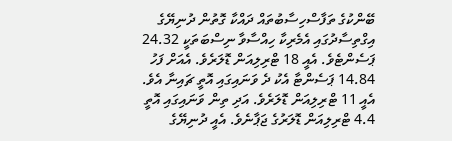ބޭންކުގެ ތަފާސްހިސާބުތައް ދައްކާ ގޮތުން ދުނިޔޭގެ އިގްތިސާދުގައި އެމެރިކާ ހިއްސާވާ ނިސްބަތަކީ 24.32 ޕަސެންޓެވެ. އެއީ 18 ޓްރިލިއަން ޑޮލަރެވެ. އެއަށް ފަހު 14.84 ޕަސެންޓާ އެކު ދެ ވަނައިގައި އޮތީ ޗައިނާ އެވެ. އެއީ 11 ޓްރިލިއަން ޑޮލަރެވެ. އަދި ތިން ވަނައިގައި އޮތީ 4.4 ޓްރިލިއަން ޑޮލަރުގެ ޖަޕާނެވެ. އެއީ ދުނިޔޭގެ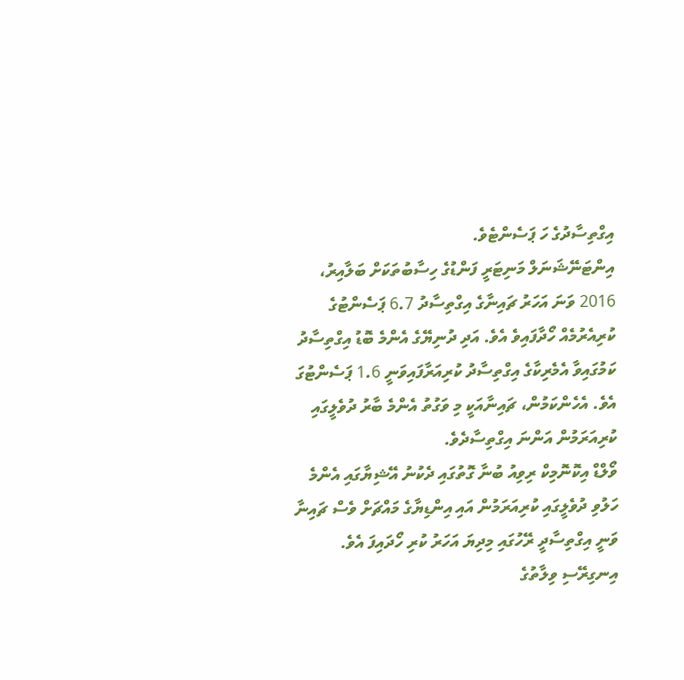އިގްތިސާދުގެ ހަ ޕަސެންޓެވެ.
އިންޓަނޭޝަނަލް މަނިޓަރީ ފަންޑުގެ ހިސާބުތަކަށް ބަލާއިރު، 2016 ވަނަ އަހަރު ޗައިނާގެ އިގްތިސާދު 6.7 ޕަސެންޓުގެ ކުރިއެރުމެއް ހޯދާފައިވެ އެވެ. އަދި ދުނިޔޭގެ އެންމެ ބޮޑު އިގްތިސާދު ކަމުގައިވާ އެމެރިކާގެ އިގްތިސާދު ކުރިއަރާފައިވަނީ 1.6 ޕަސެންޓުގަ އެވެ. އެހެންކަމުން، ޗައިނާއަކީ މި ވަގުތު އެންމެ ބާރު ދުވެލީގައި ކުރިއަރަމުން އަންނަ އިގްތިސާދެވެ.
ވޯލްޑް އިކޮނޮމިކް ރިވިއު ބުނާ ގޮތުގައި ދެކުނު އޭޝިޔާގައި އެންމެ ހަލުވި ދުވެލީގައި ކުރިއަރަމުން އައި އިންޑިޔާގެ މައްޗަށް ވެސް ޗައިނާ ވަނީ އިގްތިސާދީ ރޭހުގައި މިދިޔަ އަހަރު ކުރި ހޯދައިފަ އެވެ.
އިނގިރޭސި ވިލާތުގެ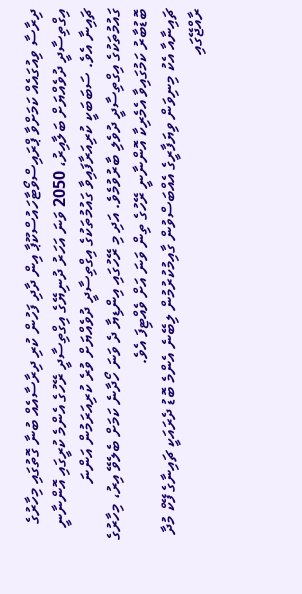ދިރާސާ ވިއުގައެއް ކަމަށްވާ ޕްރައިސްވޯޓާހައުސްކޫޕާ އިން ދާދި ފަހުން ކުރި ދިރާސާއެއް ބުނާ ގޮތުގައި މިހާރުގެ އިގްތިސާދީ ދުވެއްޔަށް ބަލާއިރު، 2050 ވަނަ އަހަރު ދުނިޔޭގެ އިގްތިސާދީ ރޭހުގެ އެންމެ ކުރީގައި އޮންނާނީ ޗައިނާ އެވެ. ސަބަބަކީ ކުރިއަރާފައިވާ ގައުމުތަކުގެ އިގްތިސާދީ ދުވެއްޔަށް ވުރެ ކުރިއަރަމުން އަންނަ ގައުމުތަކުގެ އިގްތިސާދީ ދުވެލި ބާރުވުމެވެ. އަދި މި ރޭހުގައި އިންޑިޔާ ދެ ވަނަ ހޯދާނެ ކަމަށް ބެލެވޭ އިރު، މިހާރުގެ ބޮޑުބާރު ކަމުގައިވާ އެމެރިކާ އޮންނާނީ ރޭހުގެ ތިން ވަނަ އަށް ވެއްޓިފަ އެވެ.
ޗައިނާއާ އެކު މިނިވަން ވިޔަފާރީގެ އެއްބަސްވުން ގާއިމުކުރުމުން ލިބޭނެ އެންމެ ބޮޑު ދެރައަކީ ޗައިނާގެ ފޭކް މުދާ ރާއްޖޭގައި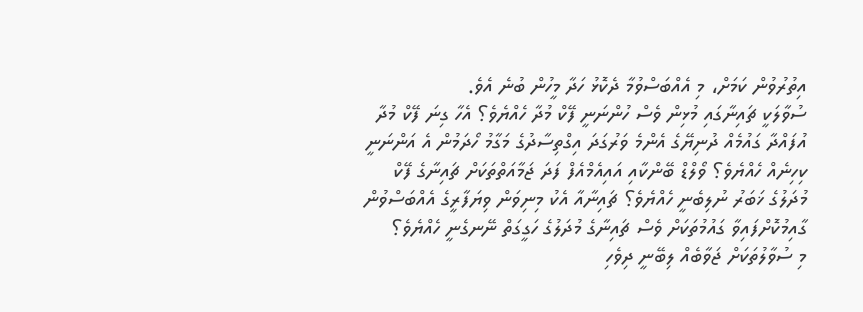އިތުރުވުން ކަމަށް، މި އެއްބަސްވުމާ ދެކޮޅު ހަދާ މީހުން ބުނެ އެވެ.
ސުވާލަކީ ޗައިނާގައި މުޅިން ވެސް ހުންނަނީ ފޭކް މުދާ ހެއްޔެވެ؟ އެހާ ގިނަ ފޭކް މުދާ އުފައްދާ ގައުމެއް ދުނިޔޭގެ އެންމެ ވަރުގަދަ އިގްތިސާދުގެ މަގާމު ހޯދަމުން އެ އަންނަނީ ކިހިނެއް ހެއްޔެވެ؟ ވޯލްޑް ބޭންކާއި އައިއެމްއެފް ފަދަ ޖަމާއަތްތަކަށް ޗައިނާގެ ފޭކް މުދަލުގެ ޚަބަރު ނުލިބެނީ ހެއްޔެވެ؟ ޗައިނާއާ އެކު މިނިވަން ވިޔަފާރީގެ އެއްބަސްވުން ގާއިމުކޮށްފައިވާ ގައުމުތަކަށް ވެސް ޗައިނާގެ މުދަލުގެ ހަގީގަތް ނޭނގެނީ ހެއްޔެވެ؟
މި ސުވާލުތަކަށް ޖަވާބެއް ލިބޭނީ ދިވެހި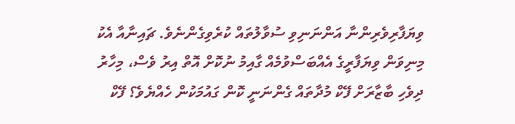ވިޔަފާރިވެރިންނާ އަންނަނިވި ސުވާލުތައް ކުރެވިގެންނެވެ. ޗައިނާއާ އެކު މިނިވަން ވިޔަފާރީގެ އެއްބަސްވުމެއް ގާއިމު ނުކޮށް އޮތް އިރު ވެސް، މިހާރު ދިވެހި ބާޒާރަށް ފޭކް މުދާތައް ގެންނަނީ ކޮން ގައުމަކުން ހެއްޔެވެ؟ ފޭކް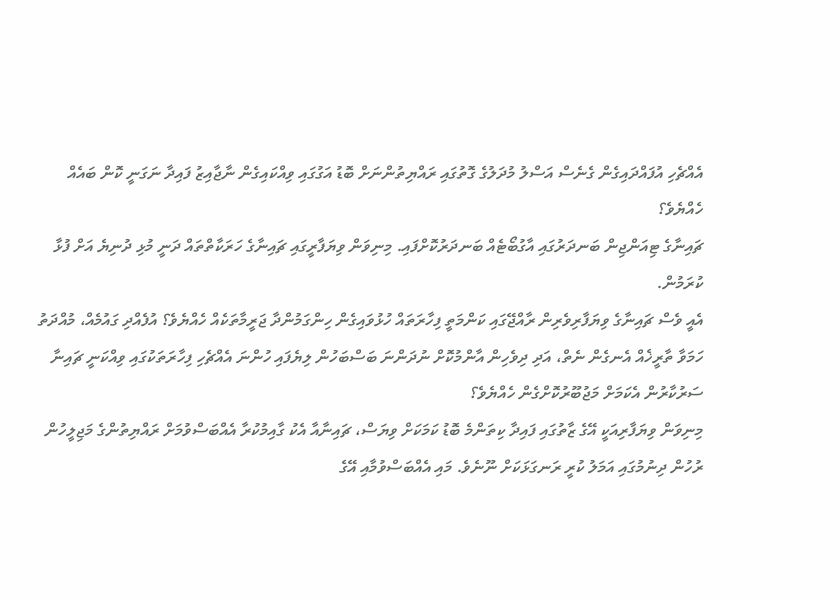އެއްޗެހި އުފައްދައިގެން ގެނެސް އަސްލު މުދަލުގެ ގޮތުގައި ރައްޔިތުންނަށް ބޮޑު އަގުގައި ވިއްކައިގެން ނާޖާއިޒު ފައިދާ ނަގަނީ ކޮން ބައެއް ހެއްޔެވެ؟
ޗައިނާގެ ޓިއަންޖިން ބަނދަރުގައި އާގުބޯޓެއް ބަނދަރުކޮށްފައި. މިނިވަން ވިޔަފާރީގައި ޗައިނާގެ ހަރަކާތްތައް ދަނީ މުޅި ދުނިޔެ އަށް ފުޅާ ކުރަމުން.
އެއީ ވެސް ޗައިނާގެ ވިޔަފާރިވެރިން ރާއްޖޭގައި ކަންމަތީ ފިހާރަތައް ހުޅުވައިގެން ހިންގަމުންދާ ޖަރީމާތަކެއް ހެއްޔެވެ؟ އުފެއްދި ގައުމެއް، މުއްދަތު ހަމަވާ ތާރީޚެއް އެނގެން ނެތް، އަދި ދިވެހިން އާންމުކޮށް ނުދަންނަ ބަސްބަހުން ލިޔެފައި ހުންނަ އެއްޗެހި ފިހާރަތަކުގައި ވިއްކަނީ ޗައިނާ ސަރުކާރުން އެކަމަށް މަޖުބޫރުކޮށްގެން ހެއްޔެވެ؟
މިނިވަން ވިޔަފާރިއަކީ އޭގެ ޒާތުގައި ފައިދާ ކިތަންމެ ބޮޑު ކަމަކަށް ވިޔަސް، ޗައިނާއާ އެކު ގާއިމުކުރާ އެއްބަސްވުމަށް ރައްޔިތުންގެ މަޖިލީހުން ރުހުން ދިނުމުގައި އަމަލު ކުރީ ރަނގަޅަކަށް ނޫނެވެ. މައި އެއްބަސްވުމާއި އޭގެ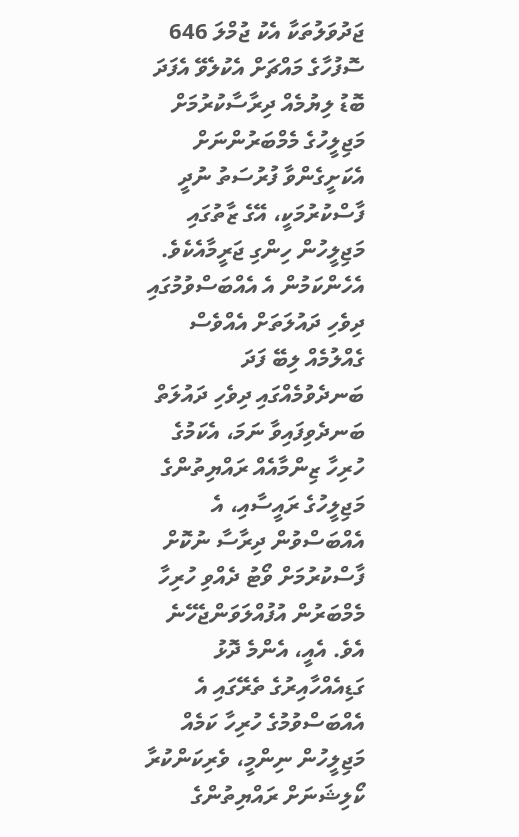ޖަދުވަލުތަކާ އެކު ޖުމްލަ 646 ސޮފުހާގެ މައްޗަށް އެކުލެވޭ އެފަދަ ބޮޑު ލިޔުމެއް ދިރާސާކުރުމަށް މަޖިލީހުގެ މެމްބަރުންނަށް އެކަށީގެންވާ ފުރުސަތު ނުދީ ފާސްކުރުމަކީ، އޭގެ ޒާތުގައި މަޖިލީހުން ހިންގި ޖަރީމާއެކެވެ.
އެހެންކަމުން އެ އެއްބަސްވުމުގައި ދިވެހި ދައުލަތަށް އެއްވެސް ގެއްލުމެއް ލިބޭ ފަދަ ބަނދެވުމެއްގައި ދިވެހި ދައުލަތް ބަނދެވިފައިވާ ނަމަ، އެކަމުގެ ހުރިހާ ޒިންމާއެއް ރައްޔިތުންގެ މަޖިލީހުގެ ރައީސާއި، އެ އެއްބަސްވުން ދިރާސާ ނުކޮށް ފާސްކުރުމަށް ވޯޓު ދެއްވި ހުރިހާ މެމްބަރުން އުފުއްލަވަންޖެހޭނެ އެވެ. އެއީ، އެންމެ ދޮޅު ގަޑިއެއްހާއިރުގެ ތެރޭގައި އެ އެއްބަސްވުމުގެ ހުރިހާ ކަމެއް މަޖިލީހުން ނިންމީ، ވެރިކަންކުރާ ކޯލިޝަނަށް ރައްޔިތުންގެ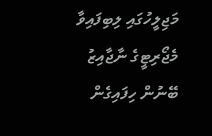މަޖިލީހުގައި ލިބިފައިވާ މެޖޯރިޓީގެ ނާޖާއިޒު ބޭނުން ހިފައިގެން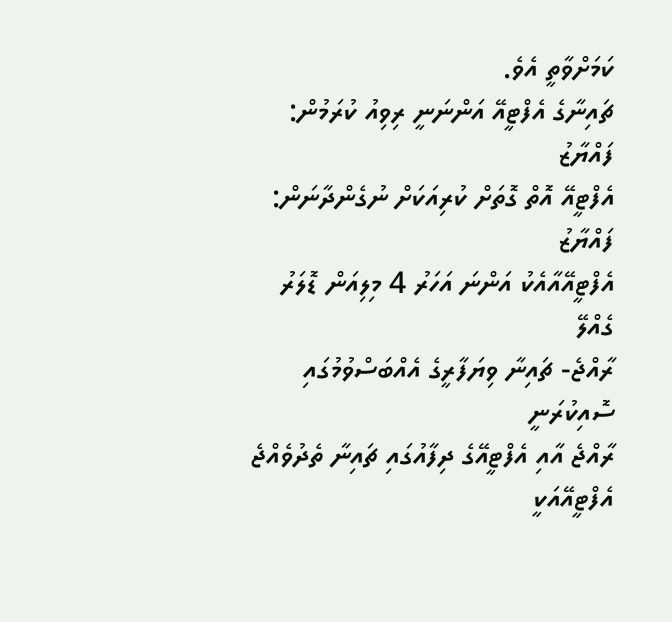ކަމަށްވާތީ އެވެ.
ޗައިނާގެ އެފްޓީއޭ އަންނަނީ ރިވިއު ކުރަމުން: ފައްޔާޒު
އެފްޓީއޭ އޮތް ގޮތަށް ކުރިއަކަށް ނުގެންދާނަން: ފައްޔާޒު
އެފްޓީއޭއާއެކު އަންނަ އަހަރު 4 މިލިއަން ޑޮލަރު ގެއްލޭ
ރާއްޖެ- ޗައިނާ ވިޔަފާރީގެ އެއްބަސްވުމުގައި ސޮއިކުރަނީ
ރާއްޖެ އާއި އެފްޓީއޭގެ ދިފާއުގައި ޗައިނާ ތެދުވެއްޖެ
އެފްޓީއޭއަކީ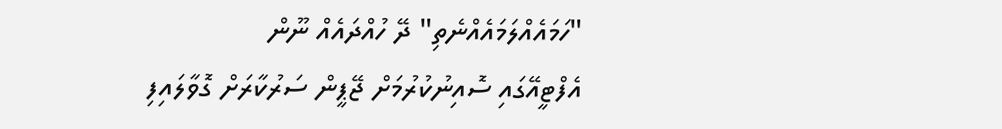"ހަމައެއްލަމައެއްނެތި" ދޭ ހުއްދައެއް ނޫން
އެފްޓީއޭގައި ސޮއިނުކުރުމަށް ޖޭޕީން ސަރުކާރަށް ގޮވާލައިފި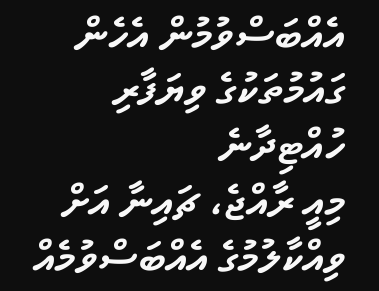އެއްބަސްވުމުން އެހެން ގައުމުތަކުގެ ވިޔަފާރި ހުއްޓިދާނެ
މިއީ ރާއްޖެ، ޗައިނާ އަށް ވިއްކާލުމުގެ އެއްބަސްވުމެއް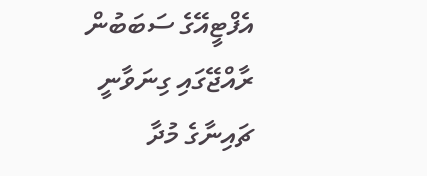އެފްޓީއޭގެ ސަބަބުން ރާއްޖޭގައި ގިނަވާނީ ޗައިނާގެ މުދާ